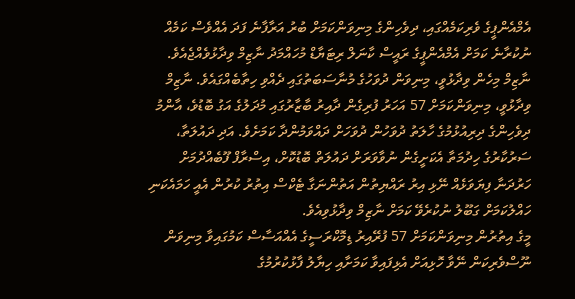އެމްއެންޕީގެ ވެރިކަމެއްގައި، ދިވެހިންގެ މިނިވަންކަމަށް ބުރު އަރާފާނެ ފަދަ އެއްވެސް ކަމެއް ނުކުރާނެ ކަމަށް އެމްއެންޕީގެ ރައީސް ކާނަލް ރިޓަޔާޑް މުހައްމަދު ނާޒިމް ވިދާޅުވެއްޖެއެވެ.
ނާޒިމް މިހެން ވިދާޅުވީ، މިނިވަން ދުވަހުގެ މުނާސަބަތުގައި ދެއްވި ހިތާބެއްގައެވެ. ނާޒިމް ވިދާޅުވީ، މިނިވަންކަމަށް 57 އަހަރު ފުރިގެން ދާއިރު ބާޒާރުގައި މުދަލުގެ އަގު ބޮޑުވެ، އާންމު ދިވެހިންގެ ދިރިއުޅުމުގެ ހާލަތު ދުވަހުން ދުވަހަށް ދައްވަމުންދާ ކަމަށެވެ. އަދި ދައުލަތާ، ސަރުކާރުގެ ހިދުމަތާ އެކަށީގެން ނުވާވަރަށް ދައުލަތް ބޮޑުކޮށް، އިސްރާފް ފޫބެއްދުމަށް ހަރުދަނާ ފިޔަވަޅެއް ނޭޅި އިރު ރައްޔިތުން އަތުންނަގާ ޓެކްސް އިތުރު ކުރުން އެއީ ހަމައެކަނި ހައްލުކަމަށް ގަބޫލު ނުކުރެވޭ ކަމަށް ނާޒިމް ވިދާޅުވިއެވެ.
މީގެ އިތުރުން މިނިވަންކަމަށް 57 ފުރޭއިރު ޑިމޮކްރަސީގެ އެއްއަސާސް ކަމުގައިވާ މިނިވަން ނޫސްވެރިކަން ނޭވާ ހޮޅިއަށް އެޅިފައިވާ ކަމަށާއި ހިޔާލު ފާޅުކުރުމުގެ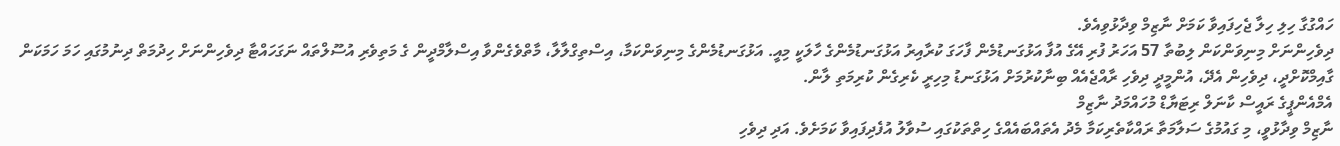ހައްގުގާ ހިލި ހިލާ ޖެހިފައިވާ ކަމަށް ނާޒިމް ވިދާޅުވިއެވެ.
ދިވެހިންނަށް މިނިވަންކަން ލިބުތާ 57 އަހަރު ފުރި އޭގެ އުފާ އަޅުގަނޑުމެން ފާހަގަ ކުރާއިރު އަޅުގަނޑުމެންގެ ހާލަކީ މިއީ. އަޅުގަނޑުމެންގެ މިނިވަންކަމާ، އިސްތިގްލާލާ، މާތްވެގެންވާ އިސްލާމްދީން ގެ މަތިވެރި އުސޫލްތައް ނަގަހައްޓާ ދިވެހިންނަށް ހިދުމަތް ދިނުމުގައި ހަމަ ހަމަކަން ގާއިމްކޮށްދީ، ދިވެހިން އެދޭ، އުންމީދީ ދިވެހި ރާއްޖެއެއް ބިނާކުރުމަށް އަޅުގަނޑު މިހިރީ ކެރިގެން ކުރިމަތި ލާން.
އެމްއެންޕީގެ ރައީސް ކާނަލް ރިޓަޔާޑް މުހައްމަދު ނާޒިމް
ނާޒިމް ވިދާޅުވީ، މި ގައުމުގެ ސަލާމަތާ ރައްކާތެރިކަމާ މެދު އެތައްބައެއްގެ ހިތްތަކުގައި ސުވާލު އުފެދިފައިވާ ކަމަށެވެ. އަދި ދިވެހި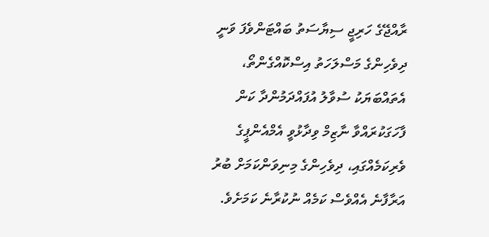ރާއްޖޭގެ ހަރިޖީ ސިޔާސަތު ބައްޓަންވެފަ ވަނީ ދިވެހިންގެ މަސްލަހަތު އިސްކޮއްގެންތޯ، އެތައްބަޔަކު ސުވާލު އުފައްދަމުންދާ ކަން ފާހަގަކުރައްވާ ނާޒިމް ވިދާޅުވީ އެމްއެންޕީގެ ވެރިކަމެއްގައި، ދިވެހިންގެ މިނިވަންކަމަށް ބުރު އަރާފާނެ އެއްވެސް ކަމެއް ނުކުރާނެ ކަމަށެވެ.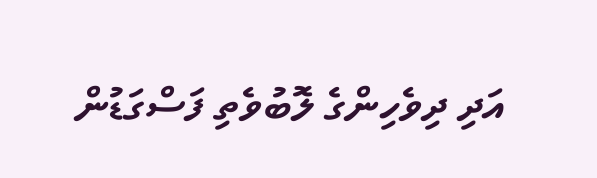އަދި ދިވެހިންގެ ލޮބުވެތި ފަސްގަޑުން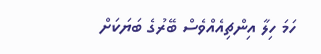ހަމަ ހިލާ އިންޗިއެއްވެސް ބޭރުގެ ބަޔަކަށް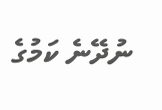ނުދޭނެ ކަމުގެ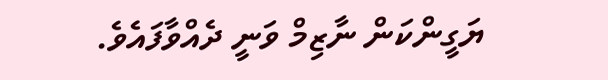ޔަގީންކަން ނާޒިމް ވަނީ ދެއްވާފައެވެ.